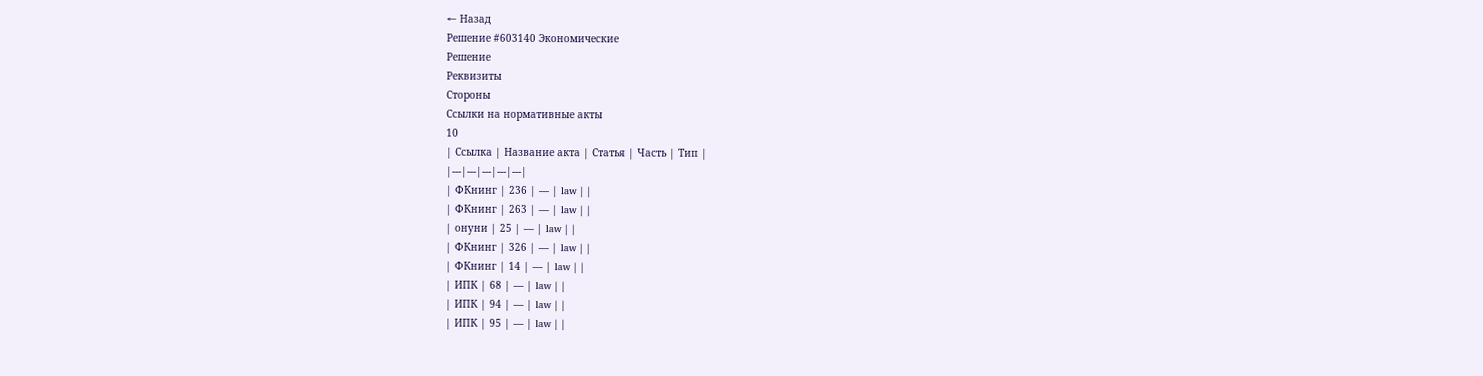← Назад
Решение #603140 Экономические
Решение
Реквизиты
Стороны
Ссылки на нормативные акты
10
| Ссылка | Название акта | Статья | Часть | Тип |
|---|---|---|---|---|
| ФКнинг | 236 | — | law | |
| ФКнинг | 263 | — | law | |
| онуни | 25 | — | law | |
| ФКнинг | 326 | — | law | |
| ФКнинг | 14 | — | law | |
| ИПК | 68 | — | law | |
| ИПК | 94 | — | law | |
| ИПК | 95 | — | law | |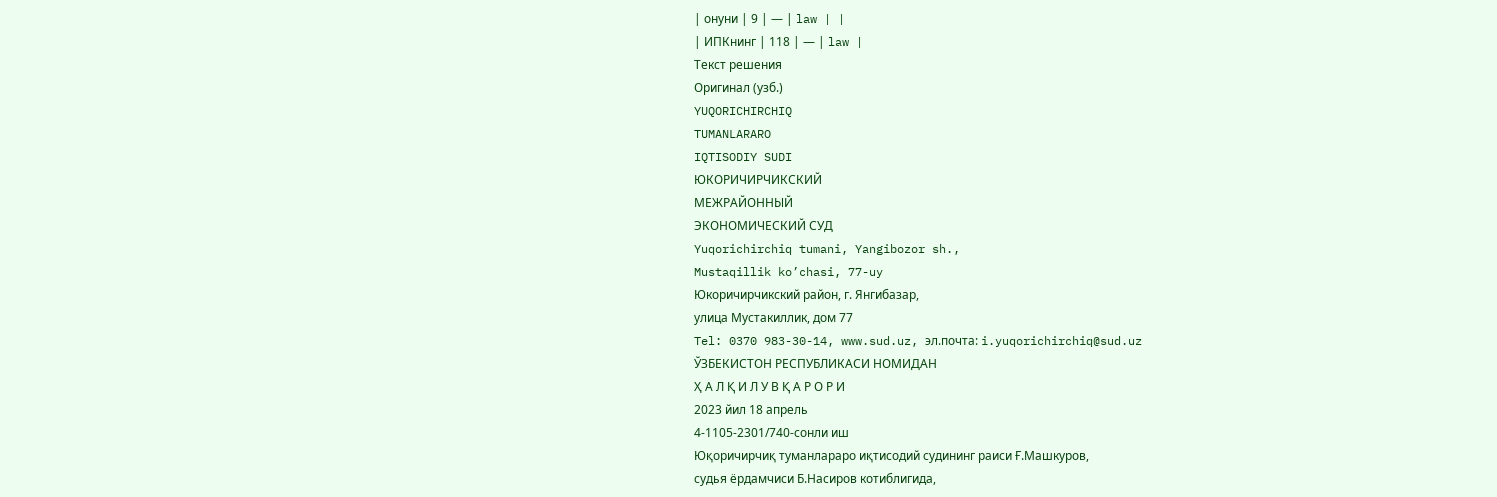| онуни | 9 | — | law | |
| ИПКнинг | 118 | — | law |
Текст решения
Оригинал (узб.)
YUQORICHIRCHIQ
TUMANLARARO
IQTISODIY SUDI
ЮКОРИЧИРЧИКСКИЙ
МЕЖРАЙОННЫЙ
ЭКОНОМИЧЕСКИЙ СУД
Yuqorichirchiq tumani, Yangibozor sh.,
Mustaqillik ko’chasi, 77-uy
Юкоричирчикский район, г. Янгибазар,
улица Мустакиллик, дом 77
Tel: 0370 983-30-14, www.sud.uz, эл.почта: i.yuqorichirchiq@sud.uz
ЎЗБЕКИСТОН РЕСПУБЛИКАСИ НОМИДАН
Ҳ А Л Қ И Л У В Қ А Р О Р И
2023 йил 18 апрель
4-1105-2301/740-сонли иш
Юқоричирчиқ туманлараро иқтисодий судининг раиси Ғ.Машкуров,
судья ёрдамчиси Б.Насиров котиблигида,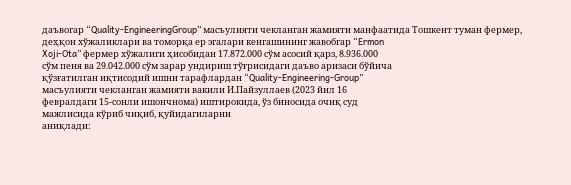даъвогар “Quality-EngineeringGroup” масъулияти чекланган жамияти манфаатида Тошкент туман фермер,
деҳқон хўжаликлари ва томорқа ер эгалари кенгашининг жавобгар “Ermon
Xoji-Ota” фермер хўжалиги ҳисобидан 17.872.000 сўм асосий қарз, 8.936.000
сўм пеня ва 29.042.000 сўм зарар ундириш тўғрисидаги даъво аризаси бўйича
қўзғатилган иқтисодий ишни тарафлардан “Quality-Engineering-Group”
масъулияти чекланган жамияти вакили И.Пайзуллаев (2023 йил 16
февралдаги 15-сонли ишончнома) иштирокида, ўз биносида очиқ суд
мажлисида кўриб чиқиб, қуйидагиларни
аниқлади: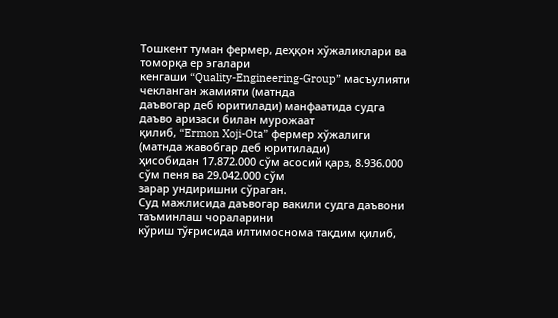Тошкент туман фермер, деҳқон хўжаликлари ва томорқа ер эгалари
кенгаши “Quality-Engineering-Group” масъулияти чекланган жамияти (матнда
даъвогар деб юритилади) манфаатида судга даъво аризаси билан мурожаат
қилиб, “Ermon Xoji-Ota” фермер хўжалиги (матнда жавобгар деб юритилади)
ҳисобидан 17.872.000 сўм асосий қарз, 8.936.000 сўм пеня ва 29.042.000 сўм
зарар ундиришни сўраган.
Суд мажлисида даъвогар вакили судга даъвони таъминлаш чораларини
кўриш тўғрисида илтимоснома тақдим қилиб,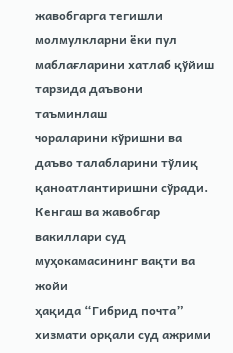жавобгарга тегишли молмулкларни ёки пул маблағларини хатлаб қўйиш тарзида даъвони таъминлаш
чораларини кўришни ва даъво талабларини тўлиқ қаноатлантиришни сўради.
Кенгаш ва жавобгар вакиллари суд муҳокамасининг вақти ва жойи
ҳақида “Гибрид почта” хизмати орқали суд ажрими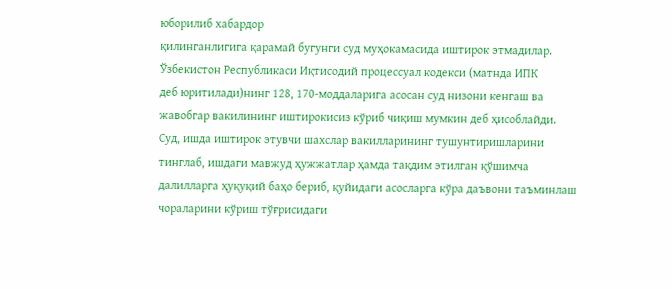юборилиб хабардор
қилинганлигига қарамай бугунги суд муҳокамасида иштирок этмадилар.
Ўзбекистон Республикаси Иқтисодий процессуал кодекси (матнда ИПК
деб юритилади)нинг 128, 170-моддаларига асосан суд низони кенгаш ва
жавобгар вакилининг иштирокисиз кўриб чиқиш мумкин деб ҳисоблайди.
Суд, ишда иштирок этувчи шахслар вакилларининг тушунтиришларини
тинглаб, ишдаги мавжуд ҳужжатлар ҳамда тақдим этилган қўшимча
далилларга ҳуқуқий баҳо бериб, қуйидаги асосларга кўра даъвони таъминлаш
чораларини кўриш тўғрисидаги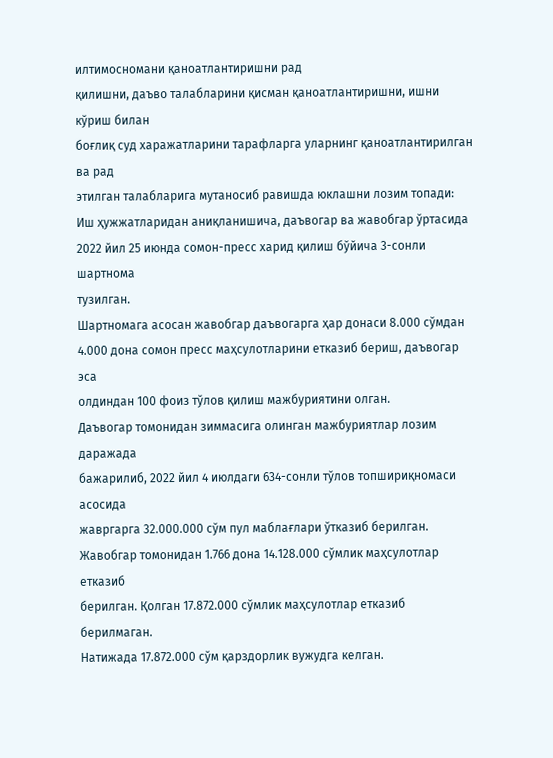илтимосномани қаноатлантиришни рад
қилишни, даъво талабларини қисман қаноатлантиришни, ишни кўриш билан
боғлиқ суд харажатларини тарафларга уларнинг қаноатлантирилган ва рад
этилган талабларига мутаносиб равишда юклашни лозим топади:
Иш ҳужжатларидан аниқланишича, даъвогар ва жавобгар ўртасида
2022 йил 25 июнда сомон-пресс харид қилиш бўйича 3-сонли шартнома
тузилган.
Шартномага асосан жавобгар даъвогарга ҳар донаси 8.000 сўмдан
4.000 дона сомон пресс маҳсулотларини етказиб бериш, даъвогар эса
олдиндан 100 фоиз тўлов қилиш мажбуриятини олган.
Даъвогар томонидан зиммасига олинган мажбуриятлар лозим даражада
бажарилиб, 2022 йил 4 июлдаги 634-сонли тўлов топшириқномаси асосида
жавргарга 32.000.000 сўм пул маблағлари ўтказиб берилган.
Жавобгар томонидан 1.766 дона 14.128.000 сўмлик маҳсулотлар етказиб
берилган. Қолган 17.872.000 сўмлик маҳсулотлар етказиб берилмаган.
Натижада 17.872.000 сўм қарздорлик вужудга келган.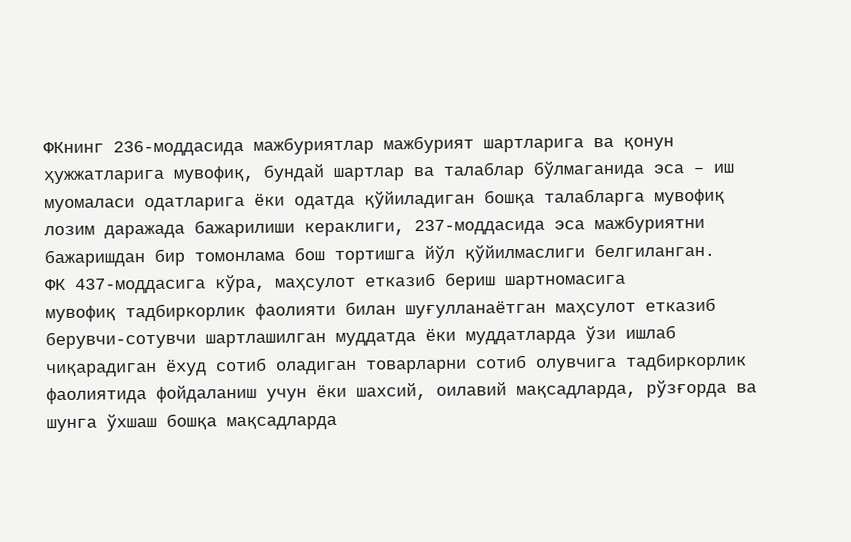ФКнинг 236-моддасида мажбуриятлар мажбурият шартларига ва қонун
ҳужжатларига мувофиқ, бундай шартлар ва талаблар бўлмаганида эса – иш
муомаласи одатларига ёки одатда қўйиладиган бошқа талабларга мувофиқ
лозим даражада бажарилиши кераклиги, 237-моддасида эса мажбуриятни
бажаришдан бир томонлама бош тортишга йўл қўйилмаслиги белгиланган.
ФК 437-моддасига кўра, маҳсулот етказиб бериш шартномасига
мувофиқ тадбиркорлик фаолияти билан шуғулланаётган маҳсулот етказиб
берувчи-сотувчи шартлашилган муддатда ёки муддатларда ўзи ишлаб
чиқарадиган ёхуд сотиб оладиган товарларни сотиб олувчига тадбиркорлик
фаолиятида фойдаланиш учун ёки шахсий, оилавий мақсадларда, рўзғорда ва
шунга ўхшаш бошқа мақсадларда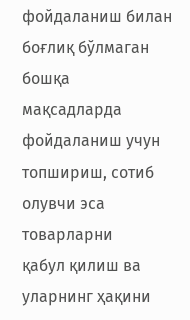фойдаланиш билан боғлиқ бўлмаган бошқа
мақсадларда фойдаланиш учун топшириш, сотиб олувчи эса товарларни
қабул қилиш ва уларнинг ҳақини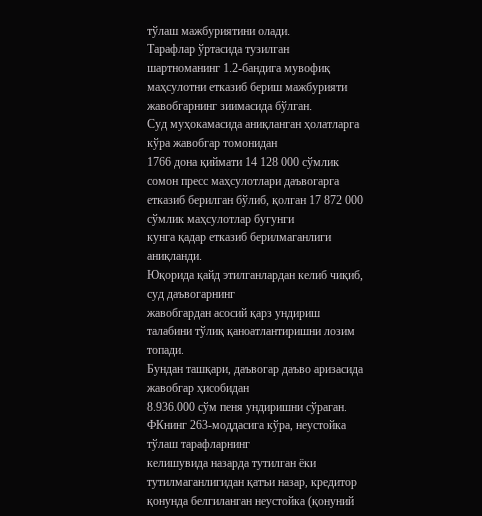тўлаш мажбуриятини олади.
Тарафлар ўртасида тузилган шартноманинг 1.2-бандига мувофиқ
маҳсулотни етказиб бериш мажбурияти жавобгарнинг зиимасида бўлган.
Суд муҳокамасида аниқланган ҳолатларга кўра жавобгар томонидан
1766 дона қиймати 14 128 000 сўмлик сомон пресс маҳсулотлари даъвогарга
етказиб берилган бўлиб, қолган 17 872 000 сўмлик маҳсулотлар бугунги
кунга қадар етказиб берилмаганлиги аниқланди.
Юқорида қайд этилганлардан келиб чиқиб, суд даъвогарнинг
жавобгардан асосий қарз ундириш талабини тўлиқ қаноатлантиришни лозим
топади.
Бундан ташқари, даъвогар даъво аризасида жавобгар ҳисобидан
8.936.000 сўм пеня ундиришни сўраган.
ФКнинг 263-моддасига кўра, неустойка тўлаш тарафларнинг
келишувида назарда тутилган ёки тутилмаганлигидан қатъи назар, кредитор
қонунда белгиланган неустойка (қонуний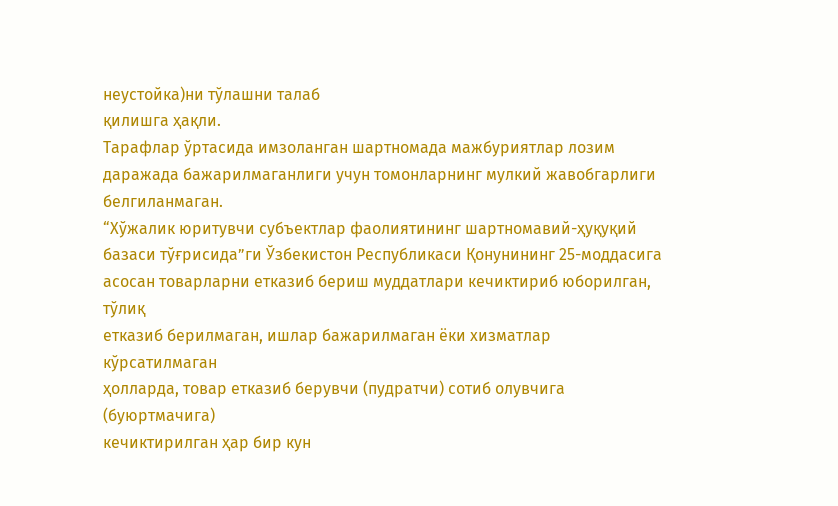неустойка)ни тўлашни талаб
қилишга ҳақли.
Тарафлар ўртасида имзоланган шартномада мажбуриятлар лозим
даражада бажарилмаганлиги учун томонларнинг мулкий жавобгарлиги
белгиланмаган.
“Хўжалик юритувчи субъектлар фаолиятининг шартномавий-ҳуқуқий
базаси тўғрисида”ги Ўзбекистон Республикаси Қонунининг 25-моддасига
асосан товарларни етказиб бериш муддатлари кечиктириб юборилган, тўлиқ
етказиб берилмаган, ишлар бажарилмаган ёки хизматлар кўрсатилмаган
ҳолларда, товар етказиб берувчи (пудратчи) сотиб олувчига (буюртмачига)
кечиктирилган ҳар бир кун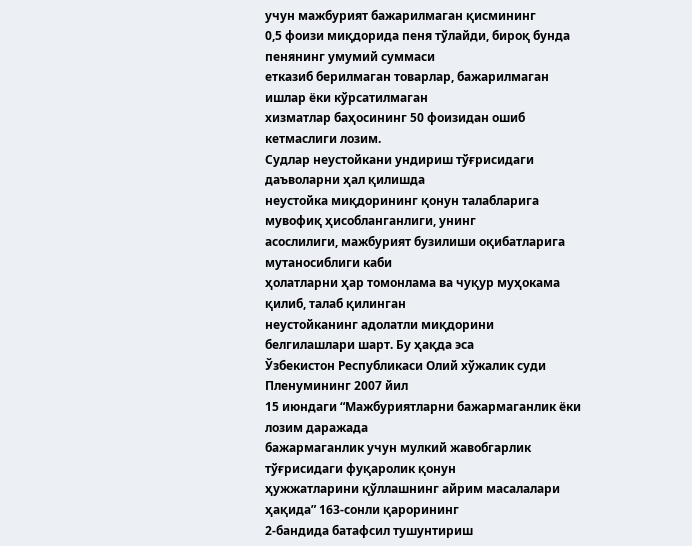учун мажбурият бажарилмаган қисмининг
0,5 фоизи миқдорида пеня тўлайди, бироқ бунда пенянинг умумий суммаси
етказиб берилмаган товарлар, бажарилмаган ишлар ёки кўрсатилмаган
хизматлар баҳосининг 50 фоизидан ошиб кетмаслиги лозим.
Судлар неустойкани ундириш тўғрисидаги даъволарни ҳал қилишда
неустойка миқдорининг қонун талабларига мувофиқ ҳисобланганлиги, унинг
асослилиги, мажбурият бузилиши оқибатларига мутаносиблиги каби
ҳолатларни ҳар томонлама ва чуқур муҳокама қилиб, талаб қилинган
неустойканинг адолатли миқдорини белгилашлари шарт. Бу ҳақда эса
Ўзбекистон Республикаси Олий хўжалик суди Пленумининг 2007 йил
15 июндаги “Мажбуриятларни бажармаганлик ёки лозим даражада
бажармаганлик учун мулкий жавобгарлик тўғрисидаги фуқаролик қонун
ҳужжатларини қўллашнинг айрим масалалари ҳақида” 163-сонли қарорининг
2-бандида батафсил тушунтириш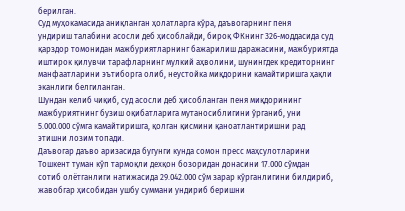берилган.
Суд муҳокамасида аниқланган ҳолатларга кўра, даъвогарнинг пеня
ундириш талабини асосли деб ҳисоблайди, бироқ ФКнинг 326-моддасида суд
қарздор томонидан мажбуриятларнинг бажарилиш даражасини, мажбуриятда
иштирок қилувчи тарафларнинг мулкий аҳволини, шунингдек кредиторнинг
манфаатларини эътиборга олиб, неустойка миқдорини камайтиришга ҳақли
эканлиги белгиланган.
Шундан келиб чиқиб, суд асосли деб ҳисобланган пеня миқдорининг
мажбуриятнинг бузиш оқибатларига мутаносиблигини ўрганиб, уни
5.000.000 сўмга камайтиришга, қолган қисмини қаноатлантиришни рад
этишни лозим топади.
Даъвогар даъво аризасида бугунги кунда сомон пресс маҳсулотларини
Тошкент туман кўп тармоқли дехқон бозоридан донасини 17.000 сўмдан
сотиб олётганлиги натижасида 29.042.000 сўм зарар кўрганлигини билдириб,
жавобгар ҳисобидан ушбу суммани ундириб беришни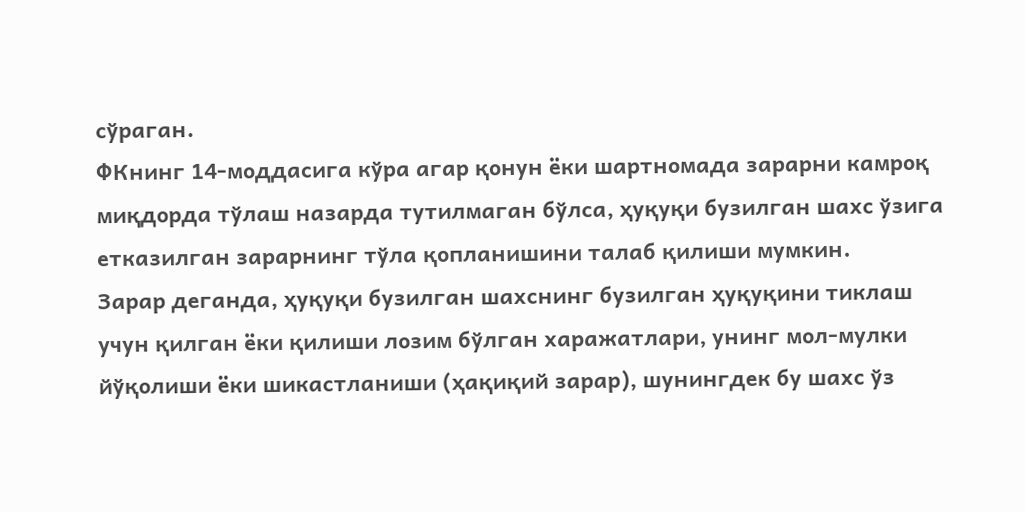сўраган.
ФКнинг 14-моддасига кўра агар қонун ёки шартномада зарарни камроқ
миқдорда тўлаш назарда тутилмаган бўлса, ҳуқуқи бузилган шахс ўзига
етказилган зарарнинг тўла қопланишини талаб қилиши мумкин.
Зарар деганда, ҳуқуқи бузилган шахснинг бузилган ҳуқуқини тиклаш
учун қилган ёки қилиши лозим бўлган харажатлари, унинг мол-мулки
йўқолиши ёки шикастланиши (ҳақиқий зарар), шунингдек бу шахс ўз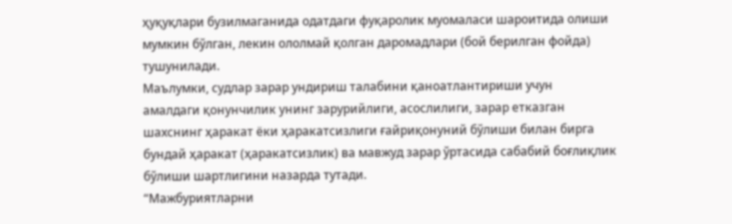ҳуқуқлари бузилмаганида одатдаги фуқаролик муомаласи шароитида олиши
мумкин бўлган, лекин ололмай қолган даромадлари (бой берилган фойда)
тушунилади.
Маълумки, судлар зарар ундириш талабини қаноатлантириши учун
амалдаги қонунчилик унинг зарурийлиги, асослилиги, зарар етказган
шахснинг ҳаракат ёки ҳаракатсизлиги ғайриқонуний бўлиши билан бирга
бундай ҳаракат (ҳаракатсизлик) ва мавжуд зарар ўртасида сабабий боғлиқлик
бўлиши шартлигини назарда тутади.
“Мажбуриятларни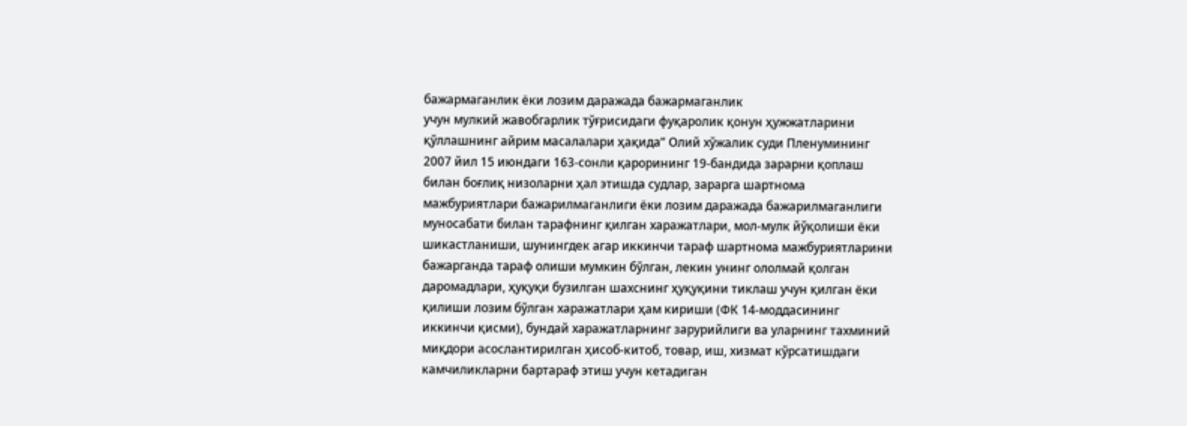бажармаганлик ёки лозим даражада бажармаганлик
учун мулкий жавобгарлик тўғрисидаги фуқаролик қонун ҳужжатларини
қўллашнинг айрим масалалари ҳақида” Олий хўжалик суди Пленумининг
2007 йил 15 июндаги 163-сонли қарорининг 19-бандида зарарни қоплаш
билан боғлиқ низоларни ҳал этишда судлар, зарарга шартнома
мажбуриятлари бажарилмаганлиги ёки лозим даражада бажарилмаганлиги
муносабати билан тарафнинг қилган харажатлари, мол-мулк йўқолиши ёки
шикастланиши, шунингдек агар иккинчи тараф шартнома мажбуриятларини
бажарганда тараф олиши мумкин бўлган, лекин унинг ололмай қолган
даромадлари, ҳуқуқи бузилган шахснинг ҳуқуқини тиклаш учун қилган ёки
қилиши лозим бўлган харажатлари ҳам кириши (ФК 14-моддасининг
иккинчи қисми), бундай харажатларнинг зарурийлиги ва уларнинг тахминий
миқдори асослантирилган ҳисоб-китоб, товар, иш, хизмат кўрсатишдаги
камчиликларни бартараф этиш учун кетадиган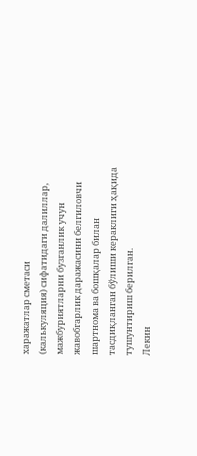харажатлар сметаси
(калькуляция) сифатидаги далиллар, мажбуриятларни бузганлик учун
жавобгарлик даражасини белгиловчи шартнома ва бошқалар билан
тасдиқланган бўлиши кераклиги ҳақида тушунтириш берилган.
Лекин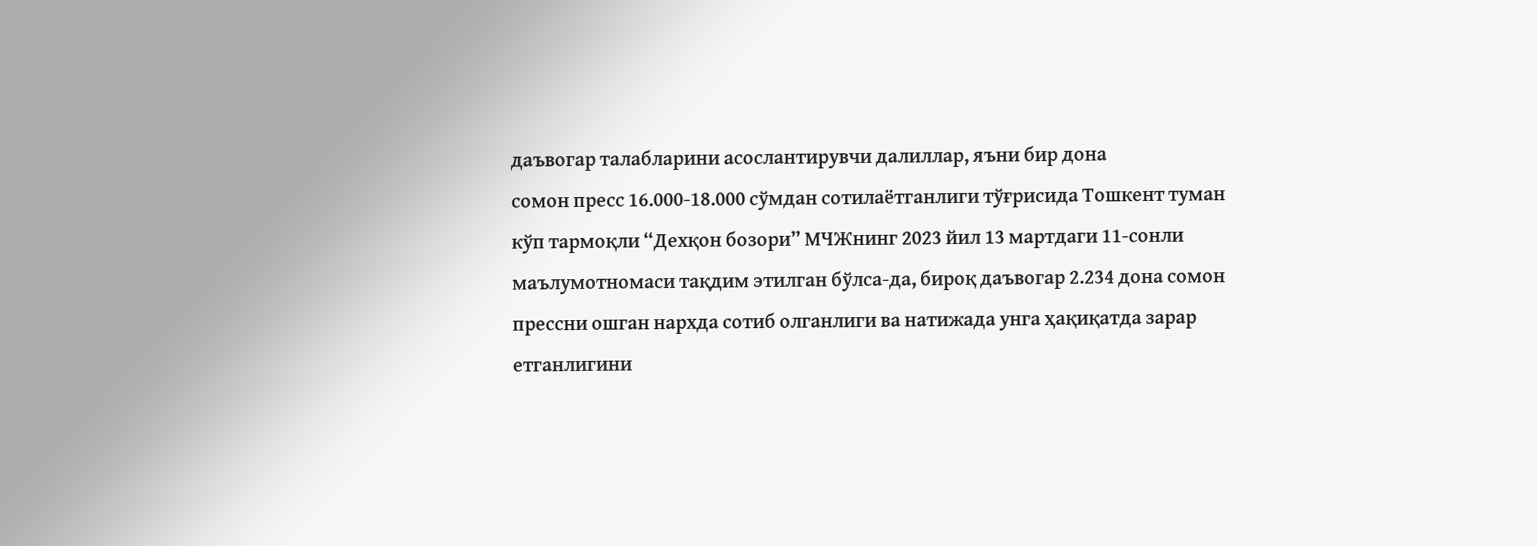даъвогар талабларини асослантирувчи далиллар, яъни бир дона
сомон пресс 16.000-18.000 сўмдан сотилаётганлиги тўғрисида Тошкент туман
кўп тармоқли “Дехқон бозори” МЧЖнинг 2023 йил 13 мартдаги 11-сонли
маълумотномаси тақдим этилган бўлса-да, бироқ даъвогар 2.234 дона сомон
прессни ошган нархда сотиб олганлиги ва натижада унга ҳақиқатда зарар
етганлигини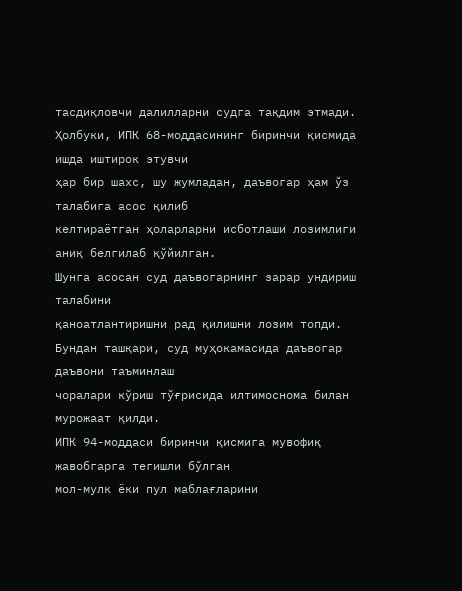тасдиқловчи далилларни судга тақдим этмади.
Ҳолбуки, ИПК 68-моддасининг биринчи қисмида ишда иштирок этувчи
ҳар бир шахс, шу жумладан, даъвогар ҳам ўз талабига асос қилиб
келтираётган ҳоларларни исботлаши лозимлиги аниқ белгилаб қўйилган.
Шунга асосан суд даъвогарнинг зарар ундириш талабини
қаноатлантиришни рад қилишни лозим топди.
Бундан ташқари, суд муҳокамасида даъвогар даъвони таъминлаш
чоралари кўриш тўғрисида илтимоснома билан мурожаат қилди.
ИПК 94-моддаси биринчи қисмига мувофиқ жавобгарга тегишли бўлган
мол-мулк ёки пул маблағларини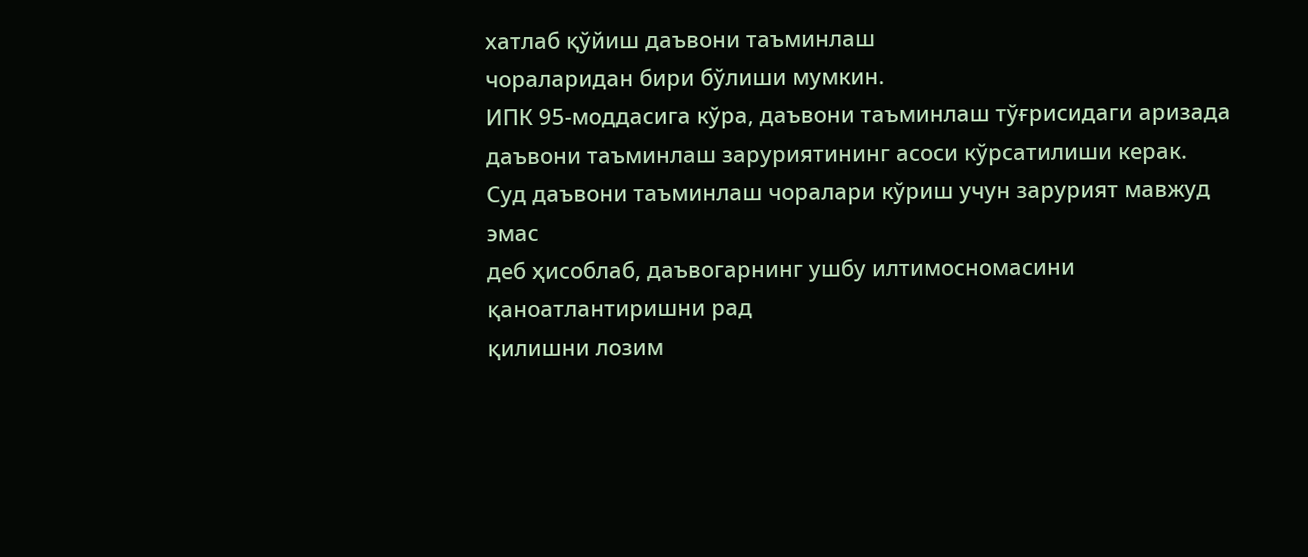хатлаб қўйиш даъвони таъминлаш
чораларидан бири бўлиши мумкин.
ИПК 95-моддасига кўра, даъвони таъминлаш тўғрисидаги аризада
даъвони таъминлаш заруриятининг асоси кўрсатилиши керак.
Суд даъвони таъминлаш чоралари кўриш учун зарурият мавжуд эмас
деб ҳисоблаб, даъвогарнинг ушбу илтимосномасини қаноатлантиришни рад
қилишни лозим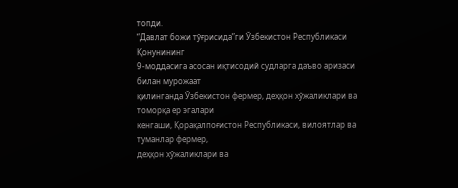топди.
“Давлат божи тўғрисида”ги Ўзбекистон Республикаси Қонунининг
9-моддасига асосан иқтисодий судларга даъво аризаси билан мурожаат
қилинганда Ўзбекистон фермер, деҳқон хўжаликлари ва томорқа ер эгалари
кенгаши, Қорақалпоғистон Республикаси, вилоятлар ва туманлар фермер,
деҳқон хўжаликлари ва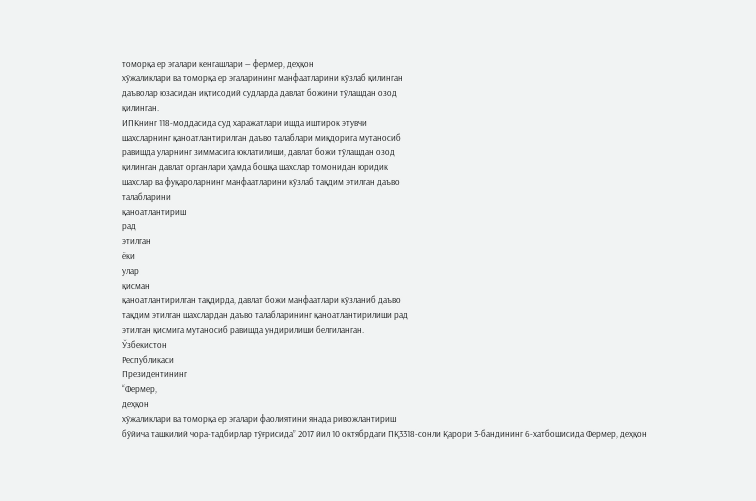томорқа ер эгалари кенгашлари — фермер, деҳқон
хўжаликлари ва томорқа ер эгаларининг манфаатларини кўзлаб қилинган
даъволар юзасидан иқтисодий судларда давлат божини тўлашдан озод
қилинган.
ИПКнинг 118-моддасида суд харажатлари ишда иштирок этувчи
шахсларнинг қаноатлантирилган даъво талаблари миқдорига мутаносиб
равишда уларнинг зиммасига юклатилиши, давлат божи тўлашдан озод
қилинган давлат органлари ҳамда бошқа шахслар томонидан юридик
шахслар ва фуқароларнинг манфаатларини кўзлаб тақдим этилган даъво
талабларини
қаноатлантириш
рад
этилган
ёки
улар
қисман
қаноатлантирилган тақдирда, давлат божи манфаатлари кўзланиб даъво
тақдим этилган шахслардан даъво талабларининг қаноатлантирилиши рад
этилган қисмига мутаносиб равишда ундирилиши белгиланган.
Ўзбекистон
Республикаси
Президентининг
“Фермер,
деҳқон
хўжаликлари ва томорқа ер эгалари фаолиятини янада ривожлантириш
бўйича ташкилий чора-тадбирлар тўғрисида” 2017 йил 10 октябрдаги ПҚ3318-сонли Қарори 3-бандининг 6-хатбошисида Фермер, деҳқон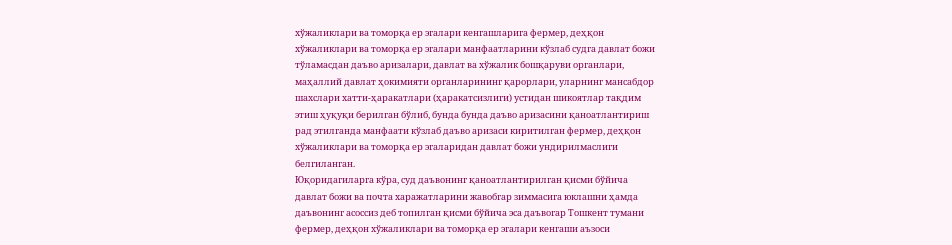хўжаликлари ва томорқа ер эгалари кенгашларига фермер, деҳқон
хўжаликлари ва томорқа ер эгалари манфаатларини кўзлаб судга давлат божи
тўламасдан даъво аризалари, давлат ва хўжалик бошқаруви органлари,
маҳаллий давлат ҳокимияти органларининг қарорлари, уларнинг мансабдор
шахслари хатти-ҳаракатлари (ҳаракатсизлиги) устидан шикоятлар тақдим
этиш ҳуқуқи берилган бўлиб, бунда бунда даъво аризасини қаноатлантириш
рад этилганда манфаати кўзлаб даъво аризаси киритилган фермер, деҳқон
хўжаликлари ва томорқа ер эгаларидан давлат божи ундирилмаслиги
белгиланган.
Юқоридагиларга кўра, суд даъвонинг қаноатлантирилган қисми бўйича
давлат божи ва почта харажатларини жавобгар зиммасига юклашни ҳамда
даъвонинг асоссиз деб топилган қисми бўйича эса даъвогар Тошкент тумани
фермер, деҳқон хўжаликлари ва томорқа ер эгалари кенгаши аъзоси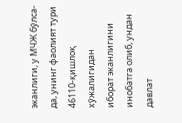эканлиги, у МЧЖ бўлса-да, унинг фаолият тури 46110-қишлоқ хўжалигидан
иборат эканлигини инобатга олиб, ундан давлат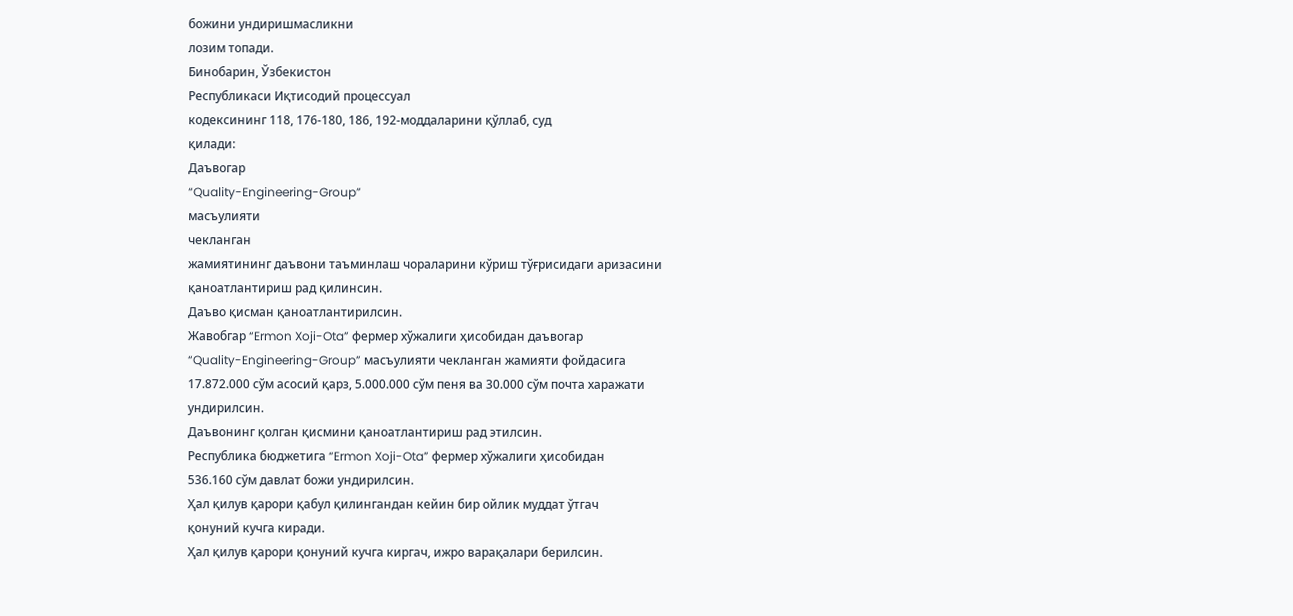божини ундиришмасликни
лозим топади.
Бинобарин, Ўзбекистон
Республикаси Иқтисодий процессуал
кодексининг 118, 176-180, 186, 192-моддаларини қўллаб, суд
қилади:
Даъвогар
“Quality-Engineering-Group”
масъулияти
чекланган
жамиятининг даъвони таъминлаш чораларини кўриш тўғрисидаги аризасини
қаноатлантириш рад қилинсин.
Даъво қисман қаноатлантирилсин.
Жавобгар “Ermon Xoji-Ota” фермер хўжалиги ҳисобидан даъвогар
“Quality-Engineering-Group” масъулияти чекланган жамияти фойдасига
17.872.000 сўм асосий қарз, 5.000.000 сўм пеня ва 30.000 сўм почта харажати
ундирилсин.
Даъвонинг қолган қисмини қаноатлантириш рад этилсин.
Республика бюджетига “Ermon Xoji-Ota” фермер хўжалиги ҳисобидан
536.160 сўм давлат божи ундирилсин.
Ҳал қилув қарори қабул қилингандан кейин бир ойлик муддат ўтгач
қонуний кучга киради.
Ҳал қилув қарори қонуний кучга киргач, ижро варақалари берилсин.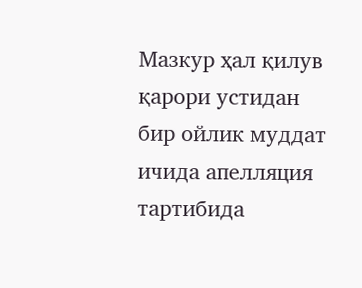Мазкур ҳал қилув қарори устидан бир ойлик муддат ичида апелляция
тартибида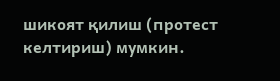шикоят қилиш (протест келтириш) мумкин.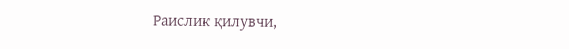Раислик қилувчи,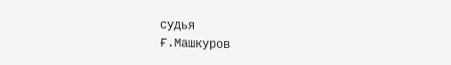судья
Ғ.Машкуров